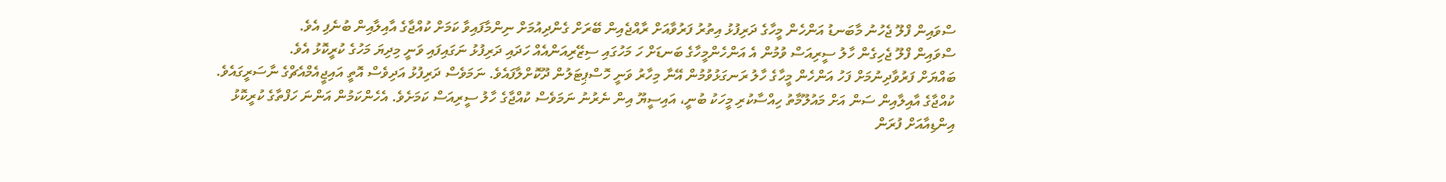ސްވައިން ފްލޫ ޖެހުނު މާބަނޑު އަންހެން މީހާގެ ދަރިފުޅު އިތުރު ފަރުވާއަށް ރާއްޖެއިން ބޭރަށް ގެންދިއުމަށް ނިންމާފައިވާ ކަމަށް ކުއްޖާގެ އާއިލާއިން ބުނެފި އެވެ.
ސްވައިން ފްލޫ ޖެހިގެން ހާލު ސީރިއަސް ވުމުން އެ އަންހެންމީހާގެ ބަނޑަށް ހަ މަހުގައި ސިޒޭރިއަންއެއް ހަދައި ދަރިފުޅު ނަގައިފައި ވަނީ މިދިޔަ މަހުގެ ކުރީކޮޅު އެވެ.
ބައްޔަށް ފަރުވާދިނުމަށް ފަހު އަންހެން މީހާގެ ހާލު ރަނގަޅުވުމުން އޭނާ މިހާރު ވަނީ ހޮސްޕިޓަލުން ދޫކޮށްލާފައެވެ. ނަމަވެސް ދަރިފުޅު އަދިވެސް އޮތީ އައިޖީއެމްއެޗްގެ ނާސަރީގައެވެ.
ކުއްޖާގެ އާއިލާއިން ސަން އަށް މައުލޫމާތު ހިއްސާކުރި މީހަކު ބުނީ، އައިސީޔޫ އިން ނެރުނު ނަމަވެސް ކުއްޖާގެ ހާލު ސީރިއަސް ކަމަށެވެ. އެހެންކަމުން އަންނަ ހަފްތާގެ ކުރީކޮޅު އިންޑިއާއަށް ފުރަން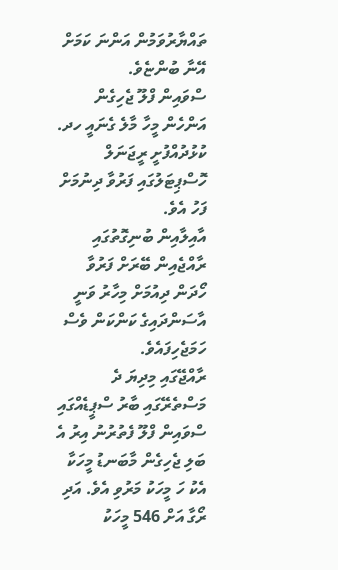ތައްޔާރުވަމުން އަންނަ ކަމަށް އޭނާ ބުންޏެވެ.
ސްވައިން ފްލޫ ޖެހިގެން އަންހެން މީހާ މާލެ ގެނައީ ހދ. ކުޅުދުއްފުށީ ރީޖަނަލް ހޮސްޕިޓަލުގައި ފަރުވާ ދިނުމަށް ފަހު އެވެ.
އާއިލާއިން ބުނިގޮތުގައި ރާއްޖެއިން ބޭރަށް ފަރުވާ ހޯދަން ދިއުމަށް މިހާރު ވަނީ އާސަންދައިގެ ކަންކަން ވެސް ހަމަޖެހިފައެވެ.
ރާއްޖޭގައި މިދިޔަ ދެ މަސްތެރޭގައި ބާރު ސްޕީޑެއްގައި ސްވައިން ފްލޫ ފެތުރުނު އިރު އެ ބަލި ޖެހިގެން މާބަނޑު މީހަކާ އެކު ހަ މީހަކު މަރުވި އެވެ. އަދި ރޯގާ އަށް 546 މީހަކު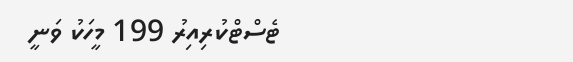ޓެސްޓްކުރިއިރު 199 މީހަކު ވަނީ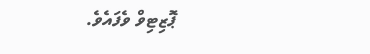ޕޮޒިޓިވް ވެފައެވެ.